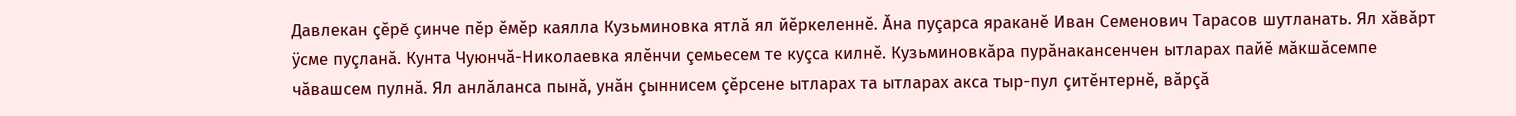Давлекан çĕрĕ çинче пĕр ĕмĕр каялла Кузьминовка ятлă ял йĕркеленнĕ. Ăна пуçарса яраканĕ Иван Семенович Тарасов шутланать. Ял хăвăрт ÿсме пуçланă. Кунта Чуюнчă-Николаевка ялĕнчи çемьесем те куçса килнĕ. Кузьминовкăра пурăнакансенчен ытларах пайĕ мăкшăсемпе чăвашсем пулнă. Ял анлăланса пынă, унăн çыннисем çĕрсене ытларах та ытларах акса тыр-пул çитĕнтернĕ, вăрçă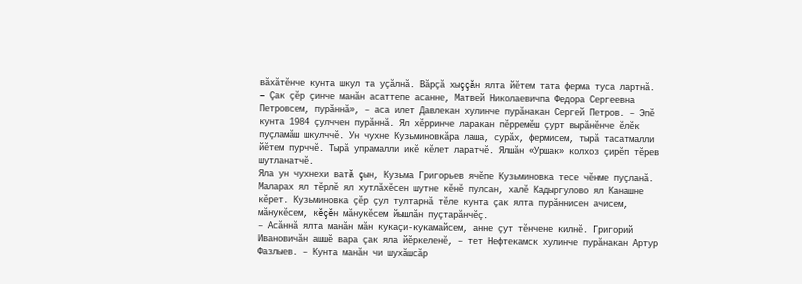вăхăтĕнче кунта шкул та уçăлнă. Вăрçă хыççăн ялта йĕтем тата ферма туса лартнă.
– Çак çĕр çинче манăн асаттепе асанне, Матвей Николаевичпа Федора Сергеевна Петровсем, пурăннă», – аса илет Давлекан хулинче пурăнакан Сергей Петров. – Эпĕ кунта 1984 çулччен пурăннă. Ял хĕрринче ларакан пĕрремĕш çурт вырăнĕнче ĕлĕк пуçламăш шкулччĕ. Ун чухне Кузьминовкăра лаша, сурăх, фермисем, тырă тасатмалли йĕтем пурччĕ. Тырă упрамалли икĕ кĕлет ларатчĕ. Ялшăн «Уршак» колхоз çирĕп тĕрев шутланатчĕ.
Яла ун чухнехи ватă çын, Кузьма Григорьев ячĕпе Кузьминовка тесе чĕнме пуçланă. Маларах ял тĕрлĕ ял хутлăхĕсен шутне кĕнĕ пулсан, халĕ Кадыргулово ял Канашне кĕрет. Кузьминовка çĕр çул тултарнă тĕле кунта çак ялта пурăннисен ачисем, мăнукĕсем, кĕçĕн мăнукĕсем йышлăн пуçтарăнчĕç.
– Асăннă ялта манăн мăн кукаçи-кукамайсем, анне çут тĕнчене килнĕ. Григорий Ивановичăн ашшĕ вара çак яла йĕркеленĕ, – тет Нефтекамск хулинче пурăнакан Артур Фазлыев. – Кунта манăн чи шухăшсăр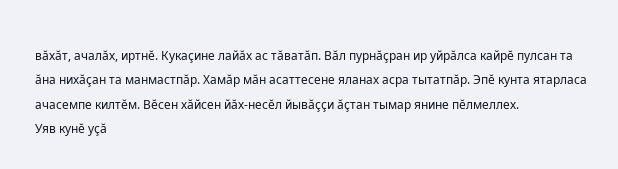вăхăт, ачалăх, иртнĕ. Кукаçине лайăх ас тăватăп. Вăл пурнăçран ир уйрăлса кайрĕ пулсан та ăна нихăçан та манмастпăр. Хамăр мăн асаттесене яланах асра тытатпăр. Эпĕ кунта ятарласа ачасемпе килтĕм. Вĕсен хăйсен йăх-несĕл йывăççи ăçтан тымар янине пĕлмеллех.
Уяв кунĕ уçă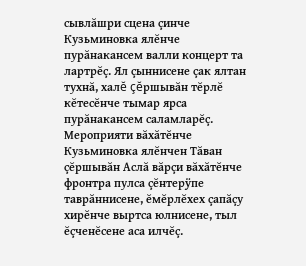сывлăшри сцена çинче Кузьминовка ялĕнче пурăнакансем валли концерт та лартрĕç. Ял çыннисене çак ялтан тухнă, халĕ çĕршывăн тĕрлĕ кĕтесĕнче тымар ярса пурăнакансем саламларĕç. Мероприяти вăхăтĕнче Кузьминовка ялĕнчен Тăван çĕршывăн Аслă вăрçи вăхăтĕнче фронтра пулса çĕнтерÿпе таврăннисене, ĕмĕрлĕхех çапăçу хирĕнче выртса юлнисене, тыл ĕçченĕсене аса илчĕç.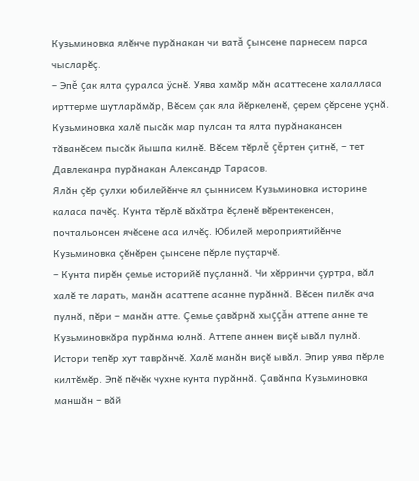Кузьминовка ялĕнче пурăнакан чи ватă çынсене парнесем парса чысларĕç.
– Эпĕ çак ялта çуралса ÿснĕ. Уява хамăр мăн асаттесене халалласа ирттерме шутларăмăр, Вĕсем çак яла йĕркеленĕ, çерем çĕрсене уçнă. Кузьминовка халĕ пысăк мар пулсан та ялта пурăнакансен тăванĕсем пысăк йышпа килнĕ. Вĕсем тĕрлĕ çĕртен çитнĕ, – тет Давлеканра пурăнакан Александр Тарасов.
Ялăн çĕр çулхи юбилейĕнче ял çыннисем Кузьминовка историне каласа пачĕç. Кунта тĕрлĕ вăхăтра ĕçленĕ вĕрентекенсен, почтальонсен ячĕсене аса илчĕç. Юбилей мероприятийĕнче Кузьминовка çĕнĕрен çынсене пĕрле пуçтарчĕ.
– Кунта пирĕн çемье историйĕ пуçланнă. Чи хĕрринчи çуртра, вăл халĕ те ларать, манăн асаттепе асанне пурăннă. Вĕсен пилĕк ача пулнă, пĕри – манăн атте. Çемье çавăрнă хыççăн аттепе анне те Кузьминовкăра пурăнма юлнă. Аттепе аннен виçĕ ывăл пулнă. Истори тепĕр хут таврăнчĕ. Халĕ манăн виçĕ ывăл. Эпир уява пĕрле килтĕмĕр. Эпĕ пĕчĕк чухне кунта пурăннă. Çавăнпа Кузьминовка маншăн – вăй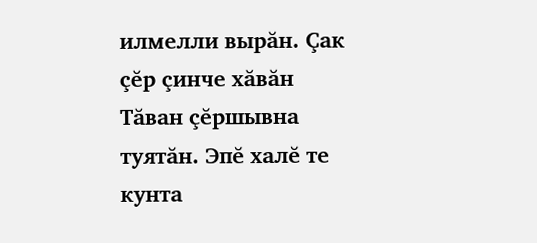илмелли вырăн. Çак çĕр çинче хăвăн Тăван çĕршывна туятăн. Эпĕ халĕ те кунта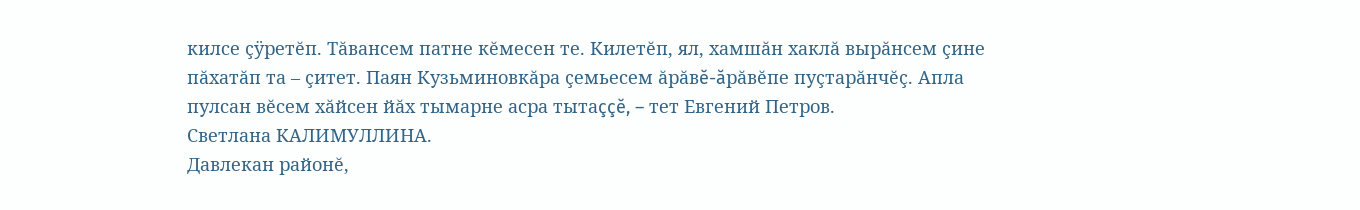килсе çÿретĕп. Тăвансем патне кĕмесен те. Килетĕп, ял, хамшăн хаклă вырăнсем çине пăхатăп та – çитет. Паян Кузьминовкăра çемьесем ăрăвĕ-ăрăвĕпе пуçтарăнчĕç. Апла пулсан вĕсем хăйсен йăх тымарне асра тытаççĕ, – тет Евгений Петров.
Светлана КАЛИМУЛЛИНА.
Давлекан районĕ,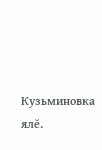Кузьминовка ялĕ.